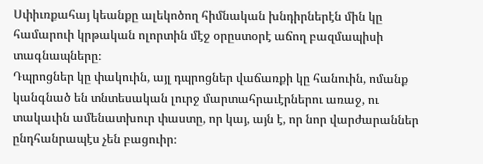Սփիւռքահայ կեանքը ալեկոծող հիմնական խնդիրներէն մին կը համարուի կրթական ոլորտին մէջ օրըստօրէ աճող բազմապիսի տագնապները։
Դպրոցներ կը փակուին, այլ դպրոցներ վաճառքի կը հանուին, ոմանք կանգնած են տնտեսական լուրջ մարտահրաւէրներու առաջ, ու տակաւին ամենատխուր փաստը, որ կայ, այն է, որ նոր վարժարաններ ընդհանրապէս չեն բացուիր։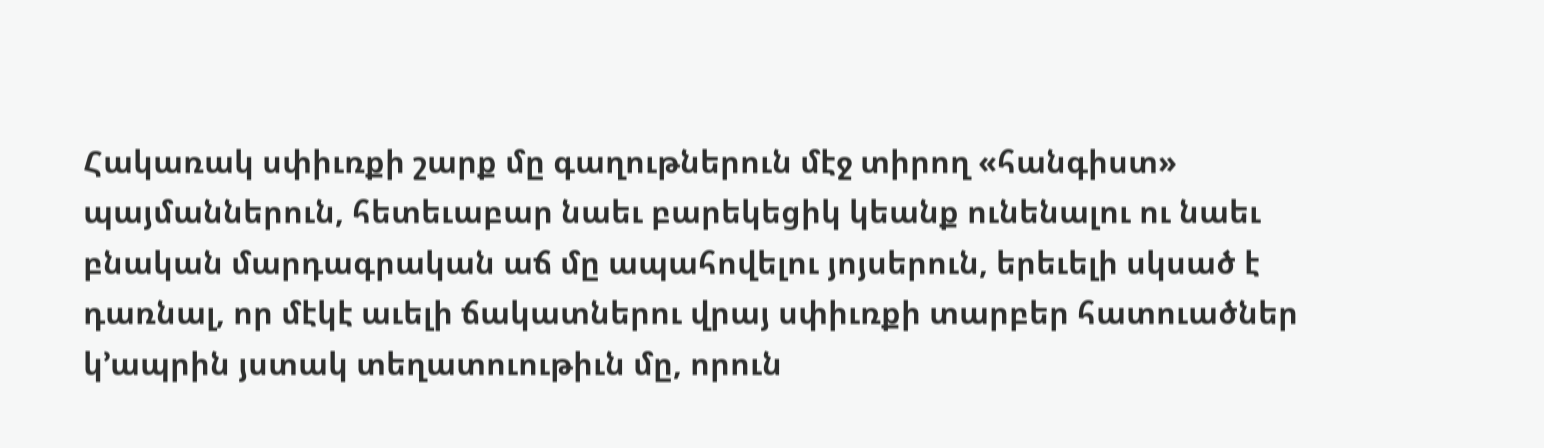Հակառակ սփիւռքի շարք մը գաղութներուն մէջ տիրող «հանգիստ» պայմաններուն, հետեւաբար նաեւ բարեկեցիկ կեանք ունենալու ու նաեւ բնական մարդագրական աճ մը ապահովելու յոյսերուն, երեւելի սկսած է դառնալ, որ մէկէ աւելի ճակատներու վրայ սփիւռքի տարբեր հատուածներ կ՚ապրին յստակ տեղատուութիւն մը, որուն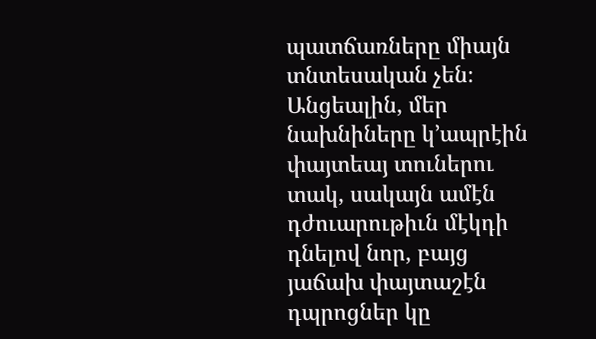պատճառները միայն տնտեսական չեն։
Անցեալին, մեր նախնիները կ՚ապրէին փայտեայ տուներու տակ, սակայն ամէն դժուարութիւն մէկդի դնելով նոր, բայց յաճախ փայտաշէն դպրոցներ կը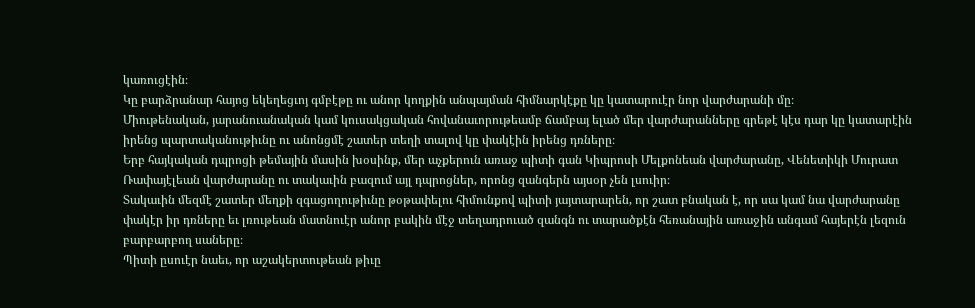կառուցէին։
Կը բարձրանար հայոց եկեղեցւոյ գմբէթը ու անոր կողքին անպայման հիմնարկէքը կը կատարուէր նոր վարժարանի մը։
Միութենական, յարանուանական կամ կուսակցական հովանաւորութեամբ ճամբայ ելած մեր վարժարանները գրեթէ կէս դար կը կատարէին իրենց պարտականութիւնը ու անոնցմէ շատեր տեղի տալով կը փակէին իրենց դռները։
Երբ հայկական դպրոցի թեմային մասին խօսինք, մեր աչքերուն առաջ պիտի գան Կիպրոսի Մելքոնեան վարժարանը, Վենետիկի Մուրատ Ռափայէլեան վարժարանը ու տակաւին բազում այլ դպրոցներ, որոնց զանգերն այսօր չեն լսուիր։
Տակաւին մեզմէ շատեր մեղքի զգացողութիւնը թօթափելու հիմունքով պիտի յայտարարեն, որ շատ բնական է, որ սա կամ նա վարժարանը փակէր իր դռները եւ լռութեան մատնուէր անոր բակին մէջ տեղադրուած զանգն ու տարածքէն հեռանային առաջին անգամ հայերէն լեզուն բարբարբող սաները։
Պիտի ըսուէր նաեւ, որ աշակերտութեան թիւը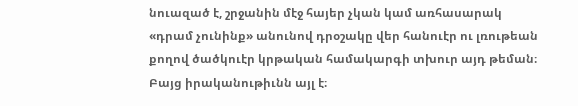նուազած է, շրջանին մէջ հայեր չկան կամ առհասարակ «դրամ չունինք» անունով դրօշակը վեր հանուէր ու լռութեան քողով ծածկուէր կրթական համակարգի տխուր այդ թեման։
Բայց իրականութիւնն այլ է։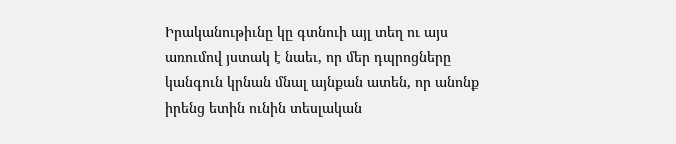Իրականութիւնը կը գտնուի այլ տեղ ու այս առումով յստակ է նաեւ, որ մեր դպրոցները կանգուն կրնան մնալ այնքան ատեն, որ անոնք իրենց ետին ունին տեսլական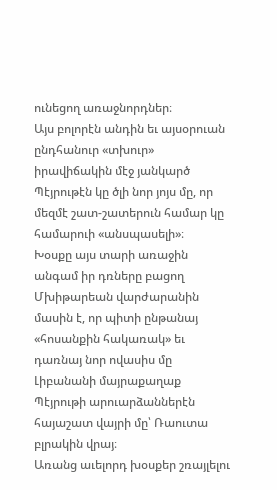ունեցող առաջնորդներ։
Այս բոլորէն անդին եւ այսօրուան ընդհանուր «տխուր» իրավիճակին մէջ յանկարծ Պէյրութէն կը ծլի նոր յոյս մը, որ մեզմէ շատ-շատերուն համար կը համարուի «անսպասելի»։
Խօսքը այս տարի առաջին անգամ իր դռները բացող Մխիթարեան վարժարանին մասին է, որ պիտի ընթանայ «հոսանքին հակառակ» եւ դառնայ նոր ովասիս մը Լիբանանի մայրաքաղաք Պէյրութի արուարձաններէն հայաշատ վայրի մը՝ Ռաուտա բլրակին վրայ։
Առանց աւելորդ խօսքեր շռայլելու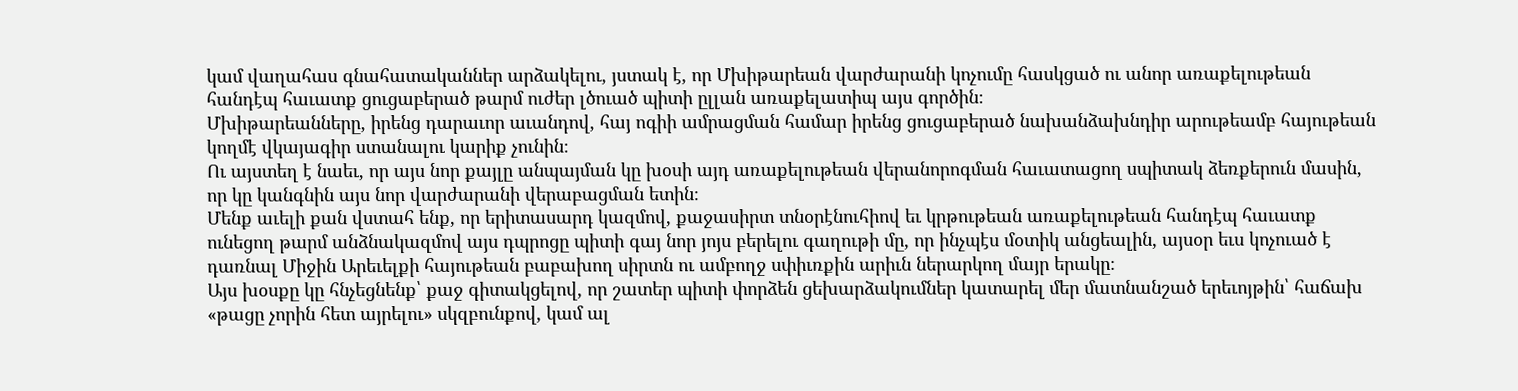կամ վաղահաս գնահատականներ արձակելու, յստակ է, որ Մխիթարեան վարժարանի կոչումը հասկցած ու անոր առաքելութեան հանդէպ հաւատք ցուցաբերած թարմ ուժեր լծուած պիտի ըլլան առաքելատիպ այս գործին։
Մխիթարեանները, իրենց դարաւոր աւանդով, հայ ոգիի ամրացման համար իրենց ցուցաբերած նախանձախնդիր արութեամբ հայութեան կողմէ վկայագիր ստանալու կարիք չունին։
Ու այստեղ է նաեւ, որ այս նոր քայլը անպայման կը խօսի այդ առաքելութեան վերանորոգման հաւատացող սպիտակ ձեռքերուն մասին, որ կը կանգնին այս նոր վարժարանի վերաբացման ետին։
Մենք աւելի քան վստահ ենք, որ երիտասարդ կազմով, քաջասիրտ տնօրէնուհիով եւ կրթութեան առաքելութեան հանդէպ հաւատք ունեցող թարմ անձնակազմով այս դպրոցը պիտի գայ նոր յոյս բերելու գաղութի մը, որ ինչպէս մօտիկ անցեալին, այսօր եւս կոչուած է դառնալ Միջին Արեւելքի հայութեան բաբախող սիրտն ու ամբողջ սփիւռքին արիւն ներարկող մայր երակը։
Այս խօսքը կը հնչեցնենք՝ քաջ գիտակցելով, որ շատեր պիտի փորձեն ցեխարձակումներ կատարել մեր մատնանշած երեւոյթին՝ հաճախ «թացը չորին հետ այրելու» սկզբունքով, կամ ալ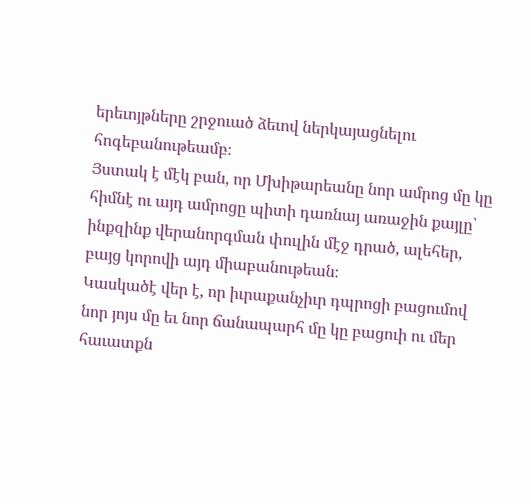երեւոյթները շրջուած ձեւով ներկայացնելու հոգեբանութեամբ։
Յստակ է մէկ բան, որ Մխիթարեանը նոր ամրոց մը կը հիմնէ ու այդ ամրոցը պիտի դառնայ առաջին քայլը՝ ինքզինք վերանորգման փուլին մէջ դրած, ալեհեր, բայց կորովի այդ միաբանութեան։
Կասկածէ վեր է, որ իւրաքանչիւր դպրոցի բացումով նոր յոյս մը եւ նոր ճանապարհ մը կը բացուի ու մեր հաւատքն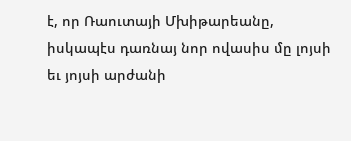է, որ Ռաուտայի Մխիթարեանը, իսկապէս դառնայ նոր ովասիս մը լոյսի եւ յոյսի արժանի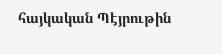հայկական Պէյրութին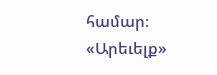համար։
«Արեւելք»